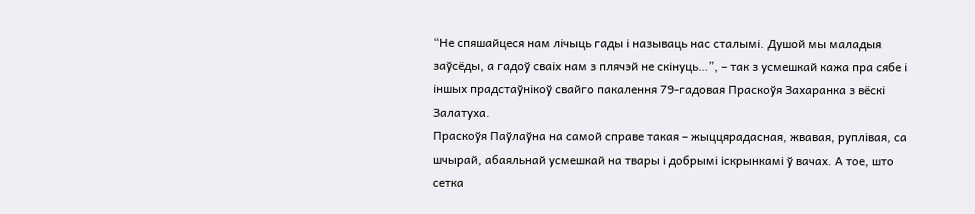“Не спяшайцеся нам лічыць гады і называць нас сталымі. Душой мы маладыя заўсёды, а гадоў сваіх нам з плячэй не скінуць…”, – так з усмешкай кажа пра сябе і іншых прадстаўнікоў свайго пакалення 79-гадовая Праскоўя Захаранка з вёскі Залатуха.
Праскоўя Паўлаўна на самой справе такая – жыццярадасная, жвавая, руплівая, са шчырай, абаяльнай усмешкай на твары і добрымі іскрынкамі ў вачах. А тое, што сетка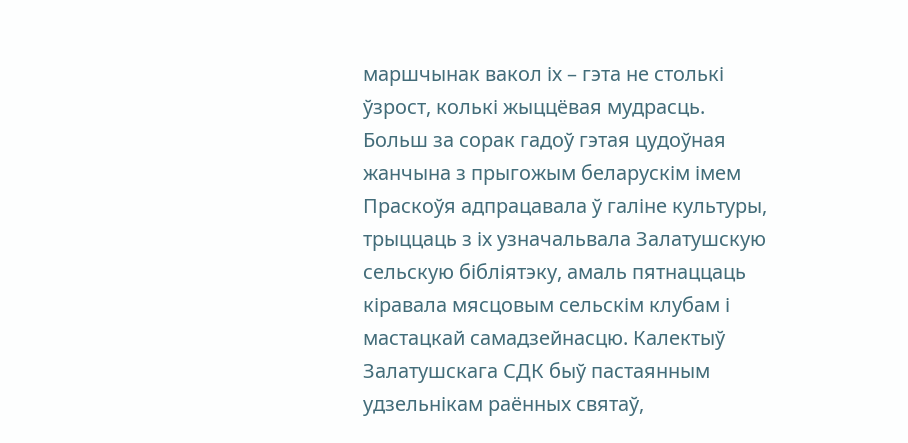маршчынак вакол іх – гэта не столькі ўзрост, колькі жыццёвая мудрасць.
Больш за сорак гадоў гэтая цудоўная жанчына з прыгожым беларускім імем Праскоўя адпрацавала ў галіне культуры, трыццаць з іх узначальвала Залатушскую сельскую бібліятэку, амаль пятнаццаць кіравала мясцовым сельскім клубам і мастацкай самадзейнасцю. Калектыў Залатушскага СДК быў пастаянным удзельнікам раённых святаў,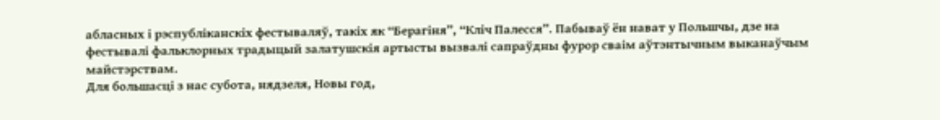абласных і рэспубліканскіх фестываляў, такіх як “Берагіня”, “Кліч Палесся”. Пабываў ён нават у Польшчы, дзе на фестывалі фальклорных традыцый залатушскія артысты вызвалі сапраўдны фурор сваім аўтэнтычным выканаўчым майстэрствам.
Для большасці з нас субота, нядзеля, Новы год,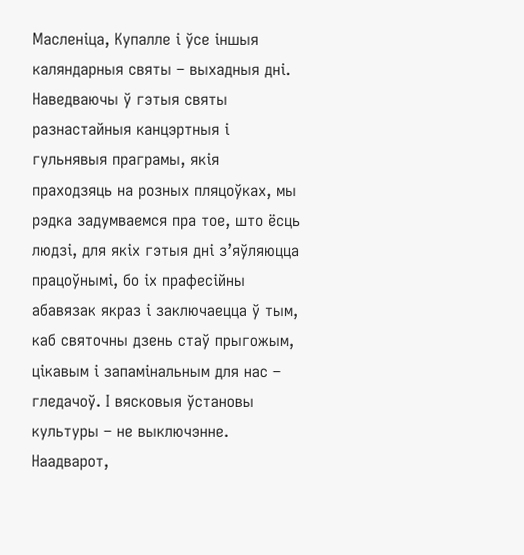Масленіца, Купалле і ўсе іншыя каляндарныя святы – выхадныя дні. Наведваючы ў гэтыя святы разнастайныя канцэртныя і гульнявыя праграмы, якія праходзяць на розных пляцоўках, мы рэдка задумваемся пра тое, што ёсць людзі, для якіх гэтыя дні з’яўляюцца працоўнымі, бо іх прафесійны абавязак якраз і заключаецца ў тым, каб святочны дзень стаў прыгожым, цікавым і запамінальным для нас – гледачоў. І вясковыя ўстановы культуры – не выключэнне. Наадварот,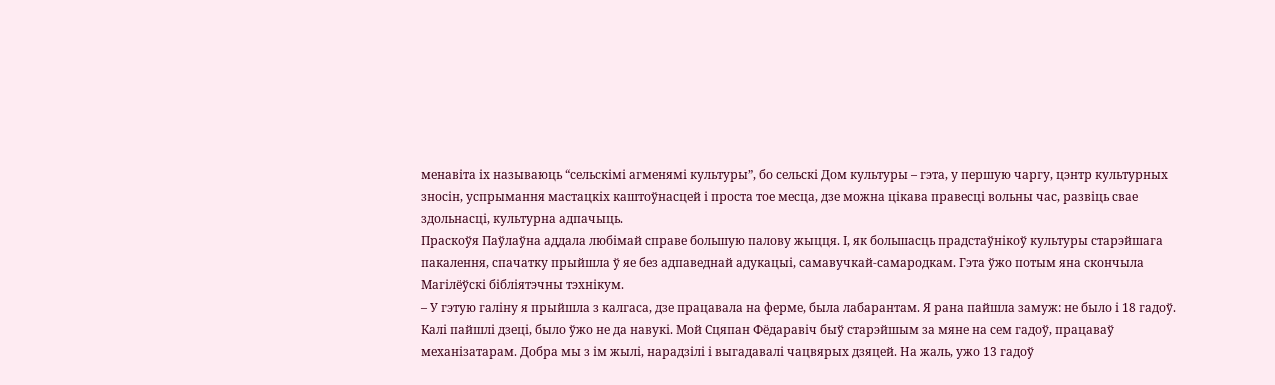менавіта іх называюць “сельскімі агменямі культуры”, бо сельскі Дом культуры – гэта, у першую чаргу, цэнтр культурных зносін, успрымання мастацкіх каштоўнасцей і проста тое месца, дзе можна цікава правесці вольны час, развіць свае здольнасці, культурна адпачыць.
Праскоўя Паўлаўна аддала любімай справе большую палову жыцця. І, як большасць прадстаўнікоў культуры старэйшага пакалення, спачатку прыйшла ў яе без адпаведнай адукацыі, самавучкай-самародкам. Гэта ўжо потым яна скончыла Магілёўскі бібліятэчны тэхнікум.
– У гэтую галіну я прыйшла з калгаса, дзе працавала на ферме, была лабарантам. Я рана пайшла замуж: не было і 18 гадоў. Калі пайшлі дзеці, было ўжо не да навукі. Мой Сцяпан Фёдаравіч быў старэйшым за мяне на сем гадоў, працаваў механізатарам. Добра мы з ім жылі, нарадзілі і выгадавалі чацвярых дзяцей. На жаль, ужо 13 гадоў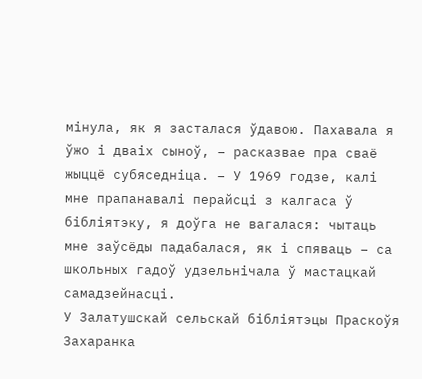мінула, як я засталася ўдавою. Пахавала я ўжо і дваіх сыноў, – расказвае пра сваё жыццё субяседніца. – У 1969 годзе, калі мне прапанавалі перайсці з калгаса ў бібліятэку, я доўга не вагалася: чытаць мне заўсёды падабалася, як і спяваць – са школьных гадоў удзельнічала ў мастацкай самадзейнасці.
У Залатушскай сельскай бібліятэцы Праскоўя Захаранка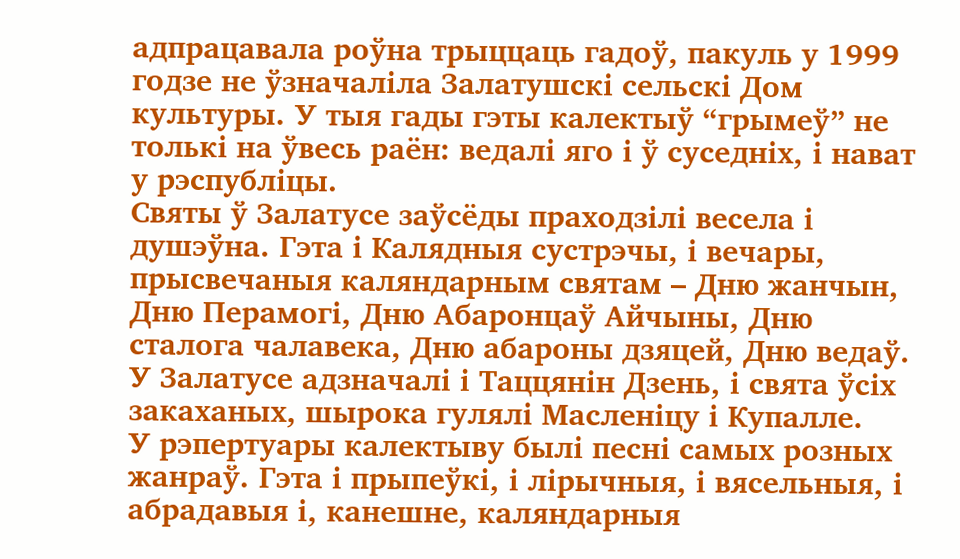адпрацавала роўна трыццаць гадоў, пакуль у 1999 годзе не ўзначаліла Залатушскі сельскі Дом культуры. У тыя гады гэты калектыў “грымеў” не толькі на ўвесь раён: ведалі яго і ў суседніх, і нават у рэспубліцы.
Святы ў Залатусе заўсёды праходзілі весела і душэўна. Гэта і Калядныя сустрэчы, і вечары, прысвечаныя каляндарным святам – Дню жанчын, Дню Перамогі, Дню Абаронцаў Айчыны, Дню сталога чалавека, Дню абароны дзяцей, Дню ведаў. У Залатусе адзначалі і Таццянін Дзень, і свята ўсіх закаханых, шырока гулялі Масленіцу і Купалле.
У рэпертуары калектыву былі песні самых розных жанраў. Гэта і прыпеўкі, і лірычныя, і вясельныя, і абрадавыя і, канешне, каляндарныя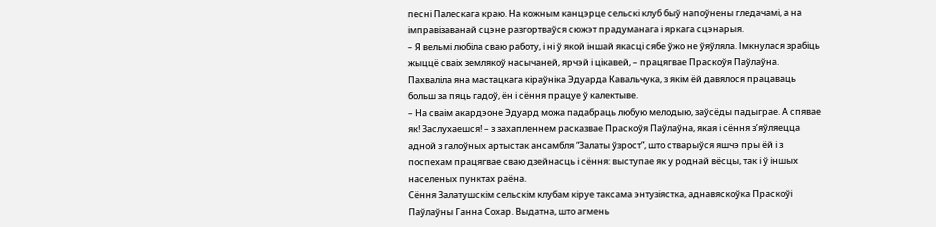песні Палескага краю. На кожным канцэрце сельскі клуб быў напоўнены гледачамі, а на імправізаванай сцэне разгортваўся сюжэт прадуманага і яркага сцэнарыя.
– Я вельмі любіла сваю работу, і ні ў якой іншай якасці сябе ўжо не ўяўляла. Імкнулася зрабіць жыццё сваіх землякоў насычаней, ярчэй і цікавей, – працягвае Праскоўя Паўлаўна.
Пахваліла яна мастацкага кіраўніка Эдуарда Кавальчука, з якім ёй давялося працаваць больш за пяць гадоў, ён і сёння працуе ў калектыве.
– На сваім акардэоне Эдуард можа падабраць любую мелодыю, заўсёды падыграе. А спявае як! Заслухаешся! – з захапленнем расказвае Праскоўя Паўлаўна, якая і сёння з’яўляецца адной з галоўных артыстак ансамбля “Залаты ўзрост”, што стварыўся яшчэ пры ёй і з поспехам працягвае сваю дзейнасць і сёння: выступае як у роднай вёсцы, так і ў іншых населеных пунктах раёна.
Сёння Залатушскім сельскім клубам кіруе таксама энтузіястка, аднавяскоўка Праскоўі Паўлаўны Ганна Сохар. Выдатна, што агмень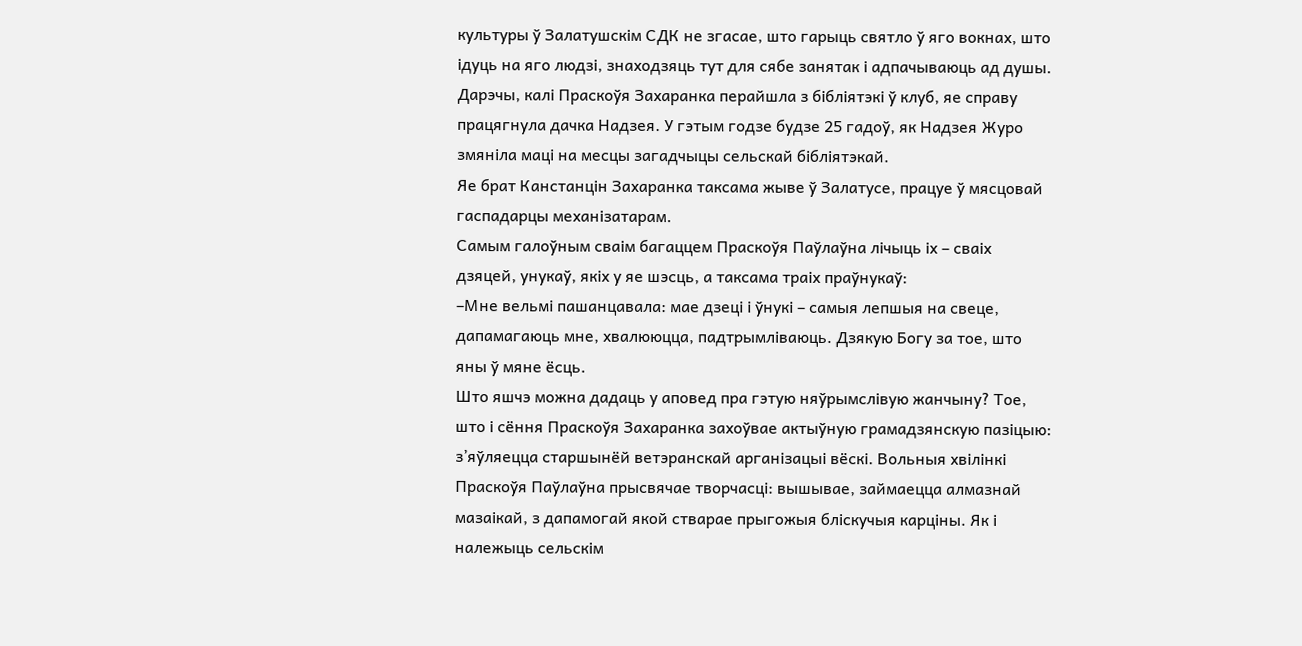культуры ў Залатушскім СДК не згасае, што гарыць святло ў яго вокнах, што ідуць на яго людзі, знаходзяць тут для сябе занятак і адпачываюць ад душы.
Дарэчы, калі Праскоўя Захаранка перайшла з бібліятэкі ў клуб, яе справу працягнула дачка Надзея. У гэтым годзе будзе 25 гадоў, як Надзея Журо змяніла маці на месцы загадчыцы сельскай бібліятэкай.
Яе брат Канстанцін Захаранка таксама жыве ў Залатусе, працуе ў мясцовай гаспадарцы механізатарам.
Самым галоўным сваім багаццем Праскоўя Паўлаўна лічыць іх – сваіх дзяцей, унукаў, якіх у яе шэсць, а таксама траіх праўнукаў:
–Мне вельмі пашанцавала: мае дзеці і ўнукі – самыя лепшыя на свеце, дапамагаюць мне, хвалююцца, падтрымліваюць. Дзякую Богу за тое, што яны ў мяне ёсць.
Што яшчэ можна дадаць у аповед пра гэтую няўрымслівую жанчыну? Тое, што і сёння Праскоўя Захаранка захоўвае актыўную грамадзянскую пазіцыю: з’яўляецца старшынёй ветэранскай арганізацыі вёскі. Вольныя хвілінкі Праскоўя Паўлаўна прысвячае творчасці: вышывае, займаецца алмазнай мазаікай, з дапамогай якой стварае прыгожыя бліскучыя карціны. Як і належыць сельскім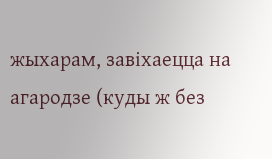жыхарам, завіхаецца на агародзе (куды ж без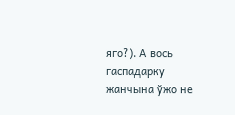яго?). А вось гаспадарку жанчына ўжо не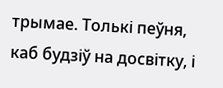трымае. Толькі пеўня, каб будзіў на досвітку, і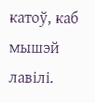катоў, каб мышэй лавілі.